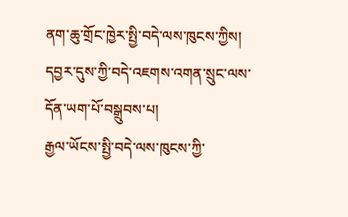ནག་ཆུ་གྲོང་ཁྱེར་སྤྱི་བདེ་ལས་ཁུངས་ཀྱིས།
དབྱར་དུས་ཀྱི་བདེ་འཇགས་འགན་སྲུང་ལས་དོན་ཡག་པོ་བསྒྲུབས་པ།
རྒྱལ་ཡོངས་སྤྱི་བདེ་ལས་ཁུངས་ཀྱི་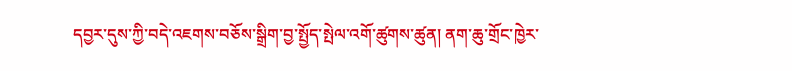དབྱར་དུས་ཀྱི་བདེ་འཇགས་བཅོས་སྒྲིག་བྱ་སྤྱོད་སྤེལ་འགོ་ཚུགས་ཚུན། ནག་ཆུ་གྲོང་ཁྱེར་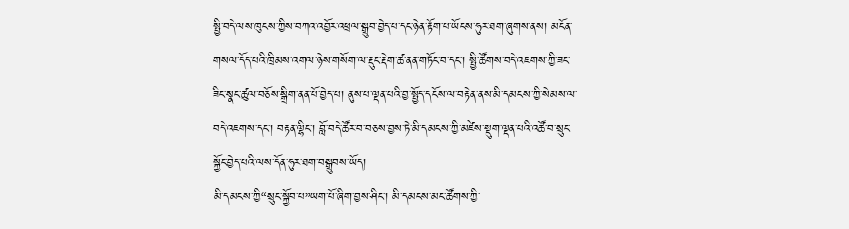སྤྱི་བདེ་ལས་ཁུངས་ཀྱིས་བཀའ་འབྱོར་འཕྲལ་སྒྲུབ་བྱེད་པ་དང་ཉེན་རྟོག་པ་ཡོངས་ཧུར་ཐག་ཞུགས་ནས། མངོན་གསལ་དོད་པའི་ཁྲིམས་འགལ་ཉེས་གསོག་ལ་རྡུང་རྡེག་ཚ་ནན་གཏོང་བ་དང་། སྤྱི་ཚོགས་བདེ་འཇགས་ཀྱི་ཟང་ཟིང་སྣང་ཚུལ་བཅོས་སྒྲིག་ནན་པོ་བྱེད་པ། ནུས་པ་ལྡན་པའི་བྱ་སྤྱོད་དངོས་ལ་བརྟེན་ནས་མི་དམངས་ཀྱི་སེམས་ལ་བདེ་འཇགས་དང་། བརྟན་ལྷིང་། བློ་བདེ་ཚོར་བ་བཅས་བྱས་ཏེ་མི་དམངས་ཀྱི་མཛེས་སྡུག་ལྡན་པའི་འཚོ་བ་སྲུང་སྐྱོང་བྱེད་པའི་ལས་དོན་ཧུར་ཐག་བསྒྲུབས་ཡོད།
མི་དམངས་ཀྱི“སྲུང་སྐྱོབ་པ”ཡག་པོ་ཞིག་བྱས་ཤིང་། མི་དམངས་མང་ཚོགས་ཀྱི་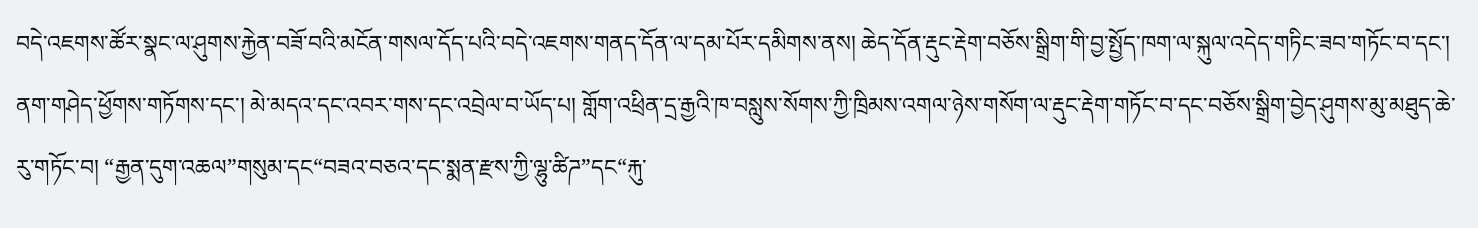བདེ་འཇགས་ཚོར་སྣང་ལ་ཤུགས་རྐྱེན་བཟོ་བའི་མངོན་གསལ་དོད་པའི་བདེ་འཇགས་གནད་དོན་ལ་དམ་པོར་དམིགས་ནས། ཆེད་དོན་རྡུང་རྡེག་བཅོས་སྒྲིག་གི་བྱ་སྤྱོད་ཁག་ལ་སྐུལ་འདེད་གཏིང་ཟབ་གཏོང་བ་དང་། ནག་གཤེད་ཕྱོགས་གཏོགས་དང་། མེ་མདའ་དང་འབར་གས་དང་འབྲེལ་བ་ཡོད་པ། གློག་འཕྲིན་དྲ་རྒྱའི་ཁ་བསླུས་སོགས་ཀྱི་ཁྲིམས་འགལ་ཉེས་གསོག་ལ་རྡུང་རྡེག་གཏོང་བ་དང་བཅོས་སྒྲིག་བྱེད་ཤུགས་མུ་མཐུད་ཆེ་རུ་གཏོང་བ། “རྒྱན་དུག་འཆལ”གསུམ་དང“བཟའ་བཅའ་དང་སྨན་རྫས་ཀྱི་ལྷུ་ཚིཌ”དང“རྐུ་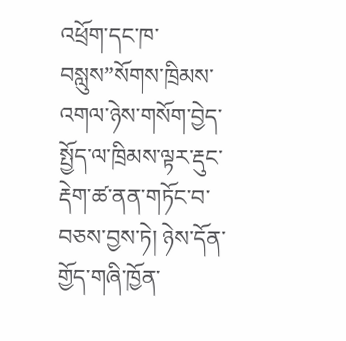འཕྲོག་དང་ཁ་བསླུས”སོགས་ཁྲིམས་འགལ་ཉེས་གསོག་བྱེད་སྤྱོད་ལ་ཁྲིམས་ལྟར་རྡུང་རྡེག་ཚ་ནན་གཏོང་བ་བཅས་བྱས་ཏེ། ཉེས་དོན་གྱོད་གཞི་ཁྱོན་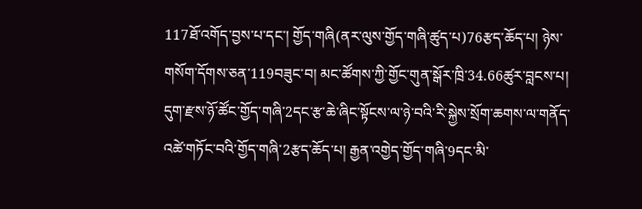117ཐོ་འགོད་བྱས་པ་དང་། གྱོད་གཞི(ནར་ལུས་གྱོད་གཞི་ཚུད་པ)76རྩད་ཆོད་པ། ཉེས་གསོག་དོགས་ཅན་119བཟུང་བ། མང་ཚོགས་ཀྱི་གྱོང་གུན་སྒོར་ཁྲི་34.66ཚུར་བླངས་པ། དུག་རྫས་ཉོ་ཚོང་གྱོད་གཞི་2དང་རྩ་ཆེ་ཞིང་སྟོངས་ལ་ཉེ་བའི་རི་སྐྱེས་སྲོག་ཆགས་ལ་གནོད་འཚེ་གཏོང་བའི་གྱོད་གཞི་2རྩད་ཆོད་པ། རྒྱན་འགྱེད་གྱོད་གཞི་9དང་མི་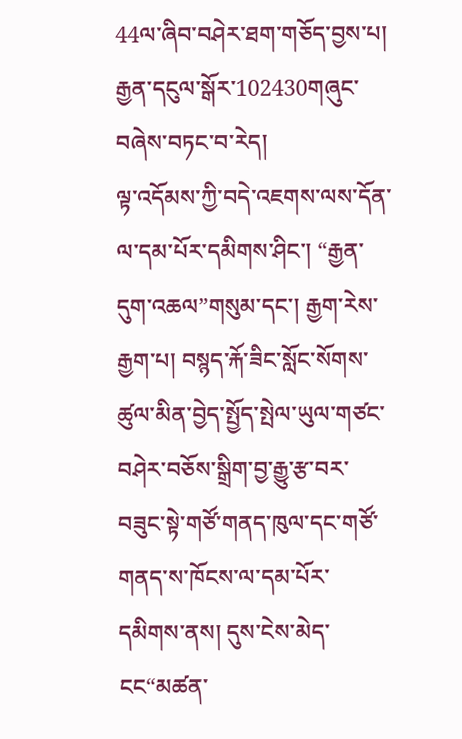44ལ་ཞིབ་བཤེར་ཐག་གཅོད་བྱས་པ། རྒྱན་དངུལ་སྒོར་102430གཞུང་བཞེས་བཏང་བ་རེད།
ལྟ་འདོམས་ཀྱི་བདེ་འཇགས་ལས་དོན་ལ་དམ་པོར་དམིགས་ཤིང་། “རྒྱན་དུག་འཆལ”གསུམ་དང་། རྒྱག་རེས་རྒྱག་པ། བསྙད་རྐོ་ཟིང་སློང་སོགས་ཚུལ་མིན་བྱེད་སྤྱོད་སྤེལ་ཡུལ་གཙང་བཤེར་བཅོས་སྒྲིག་བྱ་རྒྱུ་རྩ་བར་བཟུང་སྟེ་གཙོ་གནད་ཁུལ་དང་གཙོ་གནད་ས་ཁོངས་ལ་དམ་པོར་དམིགས་ནས། དུས་ངེས་མེད་ངང“མཚན་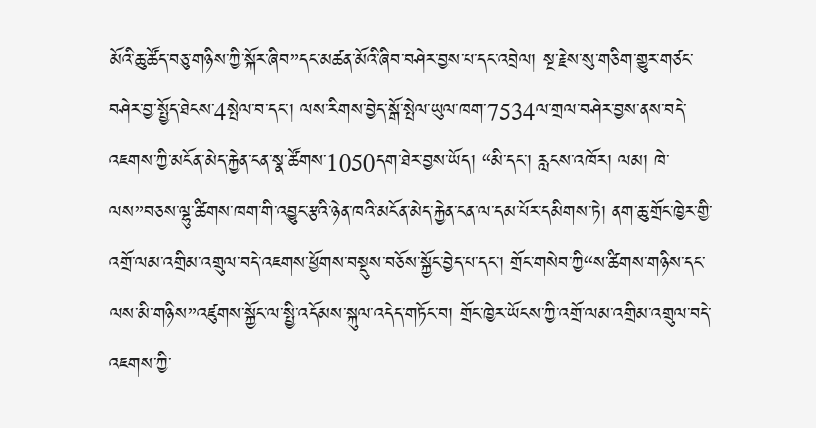མོའི་ཆུ་ཚོད་བཅུ་གཉིས་ཀྱི་སྐོར་ཞིབ”དང་མཚན་མོའི་ཞིབ་བཤེར་བྱས་པ་དང་འབྲེལ། སྔ་རྗེས་སུ་གཅིག་གྱུར་གཙང་བཤེར་བྱ་སྤྱོད་ཐེངས་4སྤེལ་བ་དང་། ལས་རིགས་བྱེད་སྒོ་སྤེལ་ཡུལ་ཁག་7534ལ་གྲལ་བཤེར་བྱས་ནས་བདེ་འཇགས་ཀྱི་མངོན་མེད་རྐྱེན་ངན་སྣ་ཚོགས་1050དག་ཐེར་བྱས་ཡོད། “མི་དང་། རླངས་འཁོར། ལམ། ཁེ་ལས”བཅས་ལྷུ་ཚིགས་ཁག་གི་འབྱུང་རྩའི་ཉེན་ཁའི་མངོན་མེད་རྐྱེན་ངན་ལ་དམ་པོར་དམིགས་ཏེ། ནག་ཆུ་གྲོང་ཁྱེར་གྱི་འགྲོ་ལམ་འགྲིམ་འགྲུལ་བདེ་འཇགས་ཕྱོགས་བསྡུས་བཅོས་སྐྱོང་བྱེད་པ་དང་། གྲོང་གསེབ་ཀྱི“ས་ཚིགས་གཉིས་དང་ལས་མི་གཉིས”འཛུགས་སྐྱོང་ལ་སྤྱི་འདོམས་སྐུལ་འདེད་གཏོང་བ། གྲོང་ཁྱེར་ཡོངས་ཀྱི་འགྲོ་ལམ་འགྲིམ་འགྲུལ་བདེ་འཇགས་ཀྱི་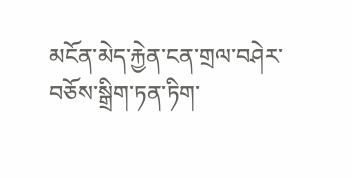མངོན་མེད་རྐྱེན་ངན་གྲལ་བཤེར་བཅོས་སྒྲིག་ཏན་ཏིག་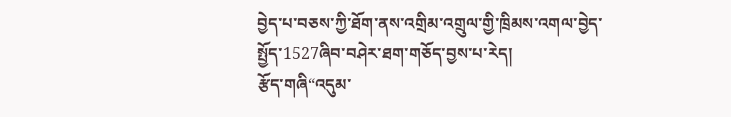བྱེད་པ་བཅས་ཀྱི་ཐོག་ནས་འགྲིམ་འགྲུལ་གྱི་ཁྲིམས་འགལ་བྱེད་སྤྱོད་1527ཞིབ་བཤེར་ཐག་གཅོད་བྱས་པ་རེད།
རྩོད་གཞི“འདུམ་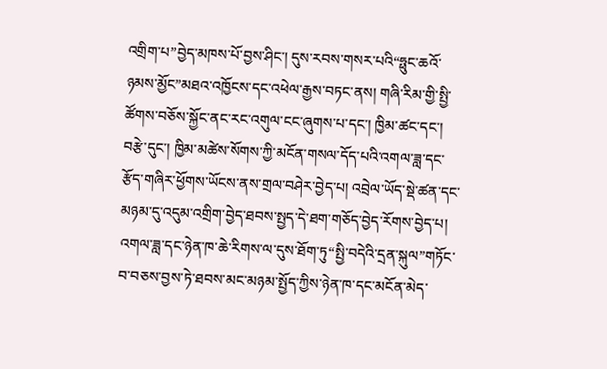འགྲིག་པ”བྱེད་མཁས་པོ་བྱས་ཤིང་། དུས་རབས་གསར་པའི“ཧྥུང་ཆའོ་ཉམས་མྱོང”མཐའ་འཁྱོངས་དང་འཕེལ་རྒྱས་བཏང་ནས། གཞི་རིམ་གྱི་སྤྱི་ཚོགས་བཅོས་སྐྱོང་ནང་རང་འགུལ་ངང་ཞུགས་པ་དང་། ཁྱིམ་ཚང་དང་། བརྩེ་དུང་། ཁྱིམ་མཚེས་སོགས་ཀྱི་མངོན་གསལ་དོད་པའི་འགལ་ཟླ་དང་རྩོད་གཞིར་ཕྱོགས་ཡོངས་ནས་གྲལ་བཤེར་བྱེད་པ། འབྲེལ་ཡོད་སྡེ་ཚན་དང་མཉམ་དུ་འདུམ་འགྲིག་བྱེད་ཐབས་སྤྱད་དེ་ཐག་གཅོད་བྱེད་རོགས་བྱེད་པ། འགལ་ཟླ་དང་ཉེན་ཁ་ཆེ་རིགས་ལ་དུས་ཐོག་ཏུ“སྤྱི་བདེའི་དྲན་སྐུལ”གཏོང་བ་བཅས་བྱས་ཏེ་ཐབས་མང་མཉམ་སྤྱོད་ཀྱིས་ཉེན་ཁ་དང་མངོན་མེད་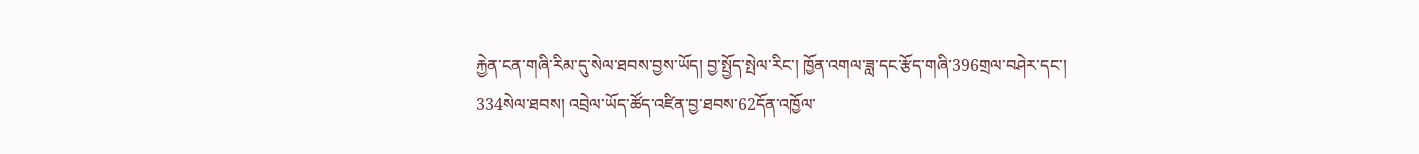རྐྱེན་ངན་གཞི་རིམ་དུ་སེལ་ཐབས་བྱས་ཡོད། བྱ་སྤྱོད་སྤེལ་རིང་། ཁྱོན་འགལ་ཟླ་དང་རྩོད་གཞི་396གྲལ་བཤེར་དང་། 334སེལ་ཐབས། འབྲེལ་ཡོད་ཚོད་འཛིན་བྱ་ཐབས་62དོན་འཁྱོལ་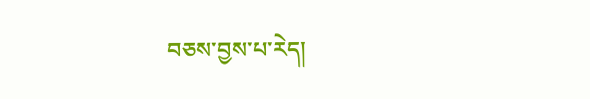བཅས་བྱས་པ་རེད།